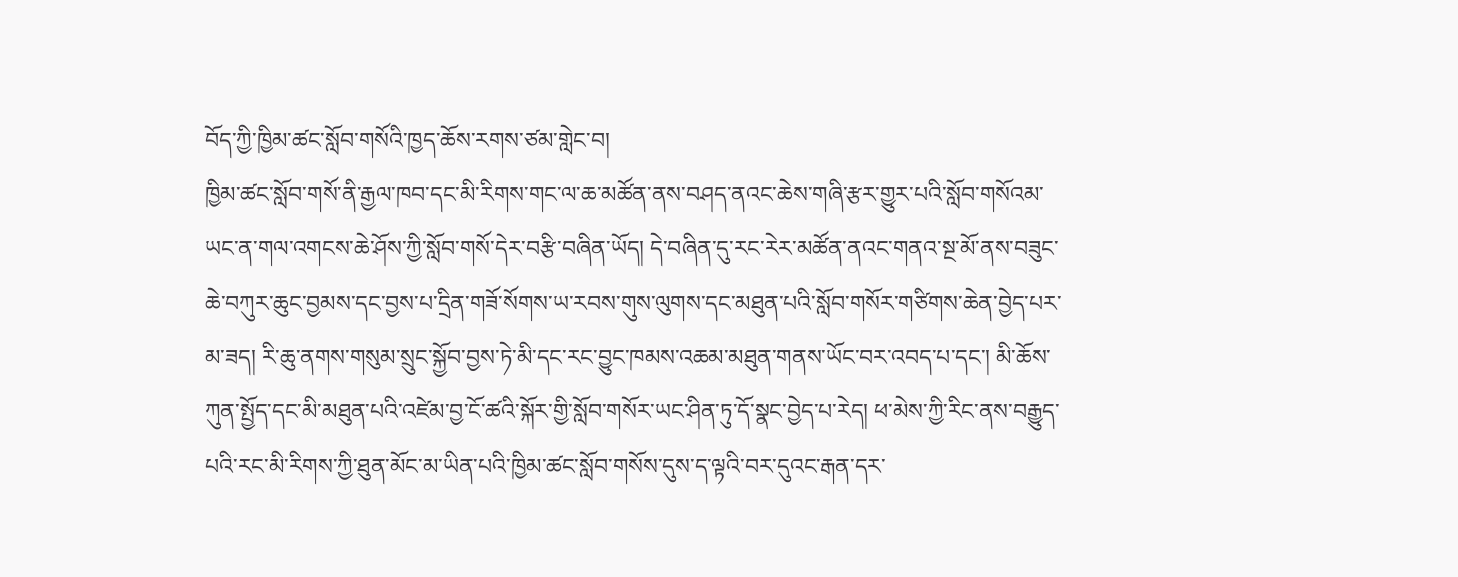བོད་ཀྱི་ཁྱིམ་ཚང་སློབ་གསོའི་ཁྱད་ཆོས་རགས་ཙམ་གླེང་བ།
ཁྱིམ་ཚང་སློབ་གསོ་ནི་རྒྱལ་ཁབ་དང་མི་རིགས་གང་ལ་ཆ་མཚོན་ནས་བཤད་ནའང་ཆེས་གཞི་རྩར་གྱུར་པའི་སློབ་གསོའམ་ཡང་ན་གལ་འགངས་ཆེ་ཤོས་ཀྱི་སློབ་གསོ་དེར་བརྩི་བཞིན་ཡོད། དེ་བཞིན་དུ་རང་རེར་མཚོན་ནའང་གནའ་སྔ་མོ་ནས་བཟུང་ཆེ་བཀུར་ཆུང་བྱམས་དང་བྱས་པ་དྲིན་གཟོ་སོགས་ཡ་རབས་གུས་ལུགས་དང་མཐུན་པའི་སློབ་གསོར་གཙིགས་ཆེན་བྱེད་པར་མ་ཟད། རི་ཆུ་ནགས་གསུམ་སྲུང་སྐྱོབ་བྱས་ཏེ་མི་དང་རང་བྱུང་ཁམས་འཆམ་མཐུན་གནས་ཡོང་བར་འབད་པ་དང་། མི་ཆོས་ཀུན་སྤྱོད་དང་མི་མཐུན་པའི་འཛེམ་བྱ་ངོ་ཚའི་སྐོར་གྱི་སློབ་གསོར་ཡང་ཤིན་ཏུ་དོ་སྣང་བྱེད་པ་རེད། ཕ་མེས་ཀྱི་རིང་ནས་བརྒྱུད་པའི་རང་མི་རིགས་ཀྱི་ཐུན་མོང་མ་ཡིན་པའི་ཁྱིམ་ཚང་སློབ་གསོས་དུས་ད་ལྟའི་བར་དུའང་རྒན་དར་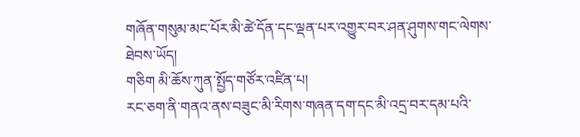གཞོན་གསུམ་མང་པོར་མི་ཚེ་དོན་དང་ལྡན་པར་འགྱུར་བར་ཤན་ཤུགས་གང་ལེགས་ཐེབས་ཡོད།
གཅིག མི་ཆོས་ཀུན་སྤྱོད་གཙོར་འཛིན་པ།
རང་ཅག་ནི་གནའ་ནས་བཟུང་མི་རིགས་གཞན་དག་དང་མི་འདྲ་བར་དམ་པའི་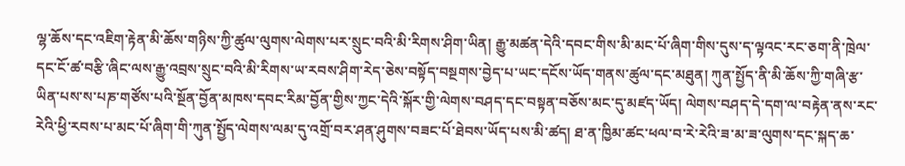ལྷ་ཆོས་དང་འཇིག་རྟེན་མི་ཆོས་གཉིས་ཀྱི་ཚུལ་ལུགས་ལེགས་པར་སྲུང་བའི་མི་རིགས་ཤིག་ཡིན། རྒྱུ་མཚན་དེའི་དབང་གིས་མི་མང་པོ་ཞིག་གིས་དུས་ད་ལྟའང་རང་ཅག་ནི་ཁྲེལ་དང་ངོ་ཚ་བརྩི་ཞིང་ལས་རྒྱུ་འབྲས་སྲུང་བའི་མི་རིགས་ཡ་རབས་ཤིག་རེད་ཅེས་བསྟོད་བསྔགས་བྱེད་པ་ཡང་དངོས་ཡོད་གནས་ཚུལ་དང་མཐུན། ཀུན་སྤྱོད་ནི་མི་ཆོས་ཀྱི་གཞི་རྩ་ཡིན་པས་ས་པཎ་གཙོས་པའི་སྔོན་བྱོན་མཁས་དབང་རིམ་བྱོན་གྱིས་ཀྱང་དེའི་སྐོར་གྱི་ལེགས་བཤད་དང་བསྟན་བཅོས་མང་དུ་མཛད་ཡོད། ལེགས་བཤད་དེ་དག་ལ་བརྟེན་ནས་རང་རེའི་ཕྱི་རབས་པ་མང་པོ་ཞིག་གི་ཀུན་སྤྱོད་ལེགས་ལམ་དུ་འགྲོ་བར་ཤན་ཤུགས་བཟང་པོ་ཐེབས་ཡོད་པས་མི་ཚད། ཐ་ན་ཁྱིམ་ཚང་ཕལ་བ་རེ་རེའི་ཟ་མ་ཟ་ལུགས་དང་སྐད་ཆ་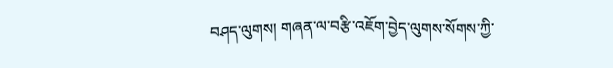བཤད་ལུགས། གཞན་ལ་བརྩི་འཇོག་བྱེད་ལུགས་སོགས་ཀྱི་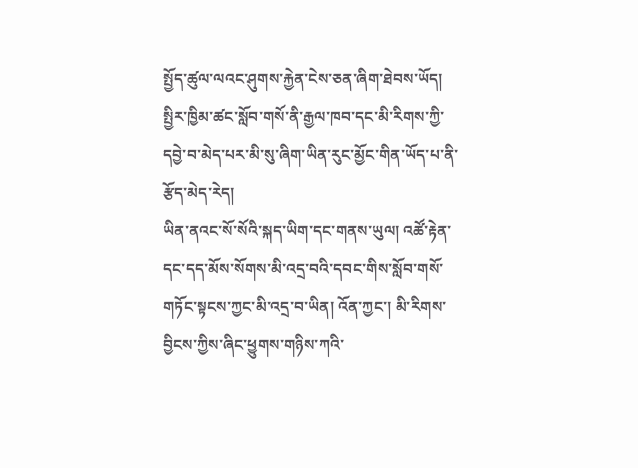སྤྱོད་ཚུལ་ལའང་ཤུགས་རྐྱེན་ངེས་ཅན་ཞིག་ཐེབས་ཡོད། སྤྱིར་ཁྱིམ་ཚང་སློབ་གསོ་ནི་རྒྱལ་ཁབ་དང་མི་རིགས་ཀྱི་དབྱེ་བ་མེད་པར་མི་སུ་ཞིག་ཡིན་རུང་མྱོང་གིན་ཡོད་པ་ནི་རྩོད་མེད་རེད།
ཡིན་ནའང་སོ་སོའི་སྐད་ཡིག་དང་གནས་ཡུལ། འཚོ་རྟེན་དང་དད་མོས་སོགས་མི་འདྲ་བའི་དབང་གིས་སློབ་གསོ་གཏོང་སྟངས་ཀྱང་མི་འདྲ་བ་ཡིན། འོན་ཀྱང་། མི་རིགས་བྱིངས་ཀྱིས་ཞིང་ཕྱུགས་གཉིས་ཀའི་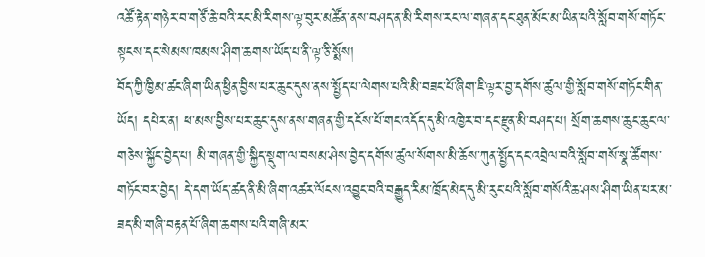འཚོ་རྟེན་གཉེར་བ་གཙོ་ཆེ་བའི་རང་མི་རིགས་ལྟ་བུར་མཚོན་ནས་བཤད་ན་མི་རིགས་རང་ལ་གཞན་དང་ཐུན་མོང་མ་ཡིན་པའི་སློབ་གསོ་གཏོང་སྟངས་དང་སེམས་ཁམས་ཤིག་ཆགས་ཡོད་པ་ནི་ལྟ་ཅི་སྨོས།
བོད་ཀྱི་ཁྱིམ་ཚང་ཞིག་ཡིན་ཕྱིན་བྱིས་པར་ཆུང་དུས་ནས་སྤྱོད་པ་ལེགས་པའི་མི་བཟང་པོ་ཞིག་ཇི་ལྟར་བྱ་དགོས་ཚུལ་གྱི་སློབ་གསོ་གཏོང་གིན་ཡོད། དཔེར་ན། ཕ་མས་བྱིས་པར་ཆུང་དུས་ནས་གཞན་གྱི་དངོས་པོ་གང་འདོད་དུ་མི་འཁྱེར་བ་དང་རྫུན་མི་བཤད་པ། སྲོག་ཆགས་ཆུང་ཆུང་ལ་གཅེས་སྐྱོང་བྱེད་པ། མི་གཞན་གྱི་སྐྱིད་སྡུག་ལ་བསམ་ཤེས་བྱེད་དགོས་ཚུལ་སོགས་མི་ཆོས་ཀུན་སྤྱོད་དང་འབྲེལ་བའི་སློབ་གསོ་སྣ་ཚོགས་གཏོང་བར་བྱེད། དེ་དག་ཡོད་ཚད་ནི་མི་ཞིག་འཚར་ལོངས་འབྱུང་བའི་བརྒྱུད་རིམ་ཁྲོད་མེད་དུ་མི་རུང་པའི་སློབ་གསོའི་ཆ་ཤས་ཤིག་ཡིན་པར་མ་ཟད་མི་གཞི་བརྟན་པོ་ཞིག་ཆགས་པའི་གཞི་མར་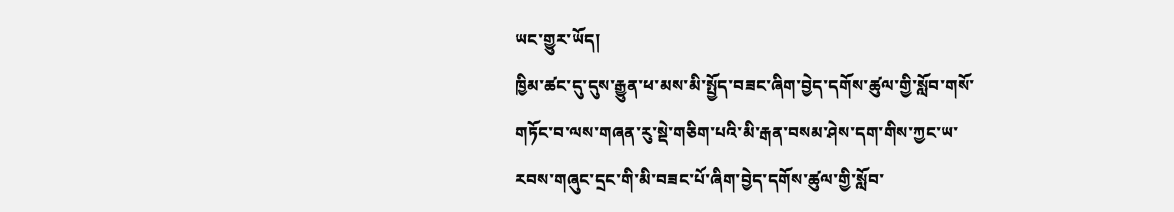ཡང་གྱུར་ཡོད།
ཁྱིམ་ཚང་དུ་དུས་རྒྱུན་ཕ་མས་མི་སྤྱོད་བཟང་ཞིག་བྱེད་དགོས་ཚུལ་གྱི་སློབ་གསོ་གཏོང་བ་ལས་གཞན་རུ་སྡེ་གཅིག་པའི་མི་རྒན་བསམ་ཤེས་དག་གིས་ཀྱང་ཡ་རབས་གཞུང་དྲང་གི་མི་བཟང་པོ་ཞིག་བྱེད་དགོས་ཚུལ་གྱི་སློབ་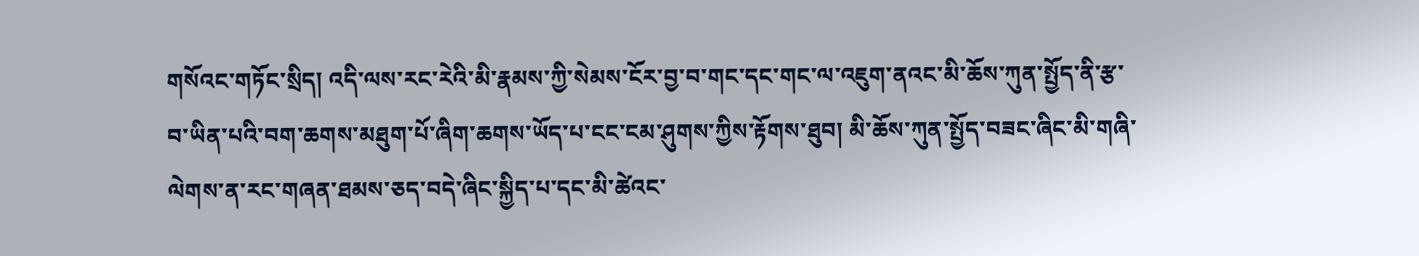གསོའང་གཏོང་སྲིད། འདི་ལས་རང་རེའི་མི་རྣམས་ཀྱི་སེམས་ངོར་བྱ་བ་གང་དང་གང་ལ་འཇུག་ནའང་མི་ཆོས་ཀུན་སྤྱོད་ནི་རྩ་བ་ཡིན་པའི་བག་ཆགས་མཐུག་པོ་ཞིག་ཆགས་ཡོད་པ་ངང་ངམ་ཤུགས་ཀྱིས་རྟོགས་ཐུབ། མི་ཆོས་ཀུན་སྤྱོད་བཟང་ཞིང་མི་གཞི་ལེགས་ན་རང་གཞན་ཐམས་ཅད་བདེ་ཞིང་སྐྱིད་པ་དང་མི་ཚེའང་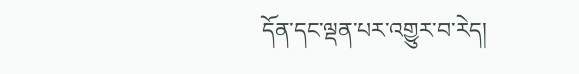དོན་དང་ལྡན་པར་འགྱུར་བ་རེད།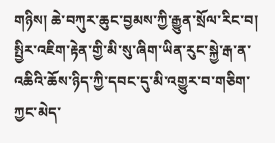གཉིས། ཆེ་བཀུར་ཆུང་བྱམས་ཀྱི་རྒྱུན་སྲོལ་རིང་བ།
སྤྱིར་འཇིག་རྟེན་གྱི་མི་སུ་ཞིག་ཡིན་རུང་སྐྱེ་རྒ་ན་འཆིའི་ཆོས་ཉིད་ཀྱི་དབང་དུ་མི་འགྱུར་བ་གཅིག་ཀྱང་མེད་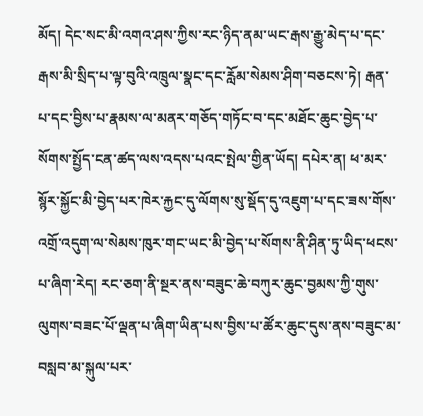མོད། དེང་སང་མི་འགའ་ཤས་ཀྱིས་རང་ཉིད་ནམ་ཡང་རྒས་རྒྱུ་མེད་པ་དང་རྒས་མི་སྲིད་པ་ལྟ་བུའི་འཁྲུལ་སྣང་དང་རློམ་སེམས་ཤིག་བཅངས་ཏེ། རྒན་པ་དང་བྱིས་པ་རྣམས་ལ་མནར་གཅོད་གཏོང་བ་དང་མཐོང་ཆུང་བྱེད་པ་སོགས་སྤྱོད་ངན་ཚད་ལས་འདས་པའང་སྤེལ་གྱིན་ཡོད། དཔེར་ན། ཕ་མར་སྙོར་སྐྱོང་མི་བྱེད་པར་ཁེར་རྐྱང་དུ་ལོགས་སུ་སྡོད་དུ་འཇུག་པ་དང་ཟས་གོས་འགྲོ་འདུག་ལ་སེམས་ཁུར་གང་ཡང་མི་བྱེད་པ་སོགས་ནི་ཤིན་ཏུ་ཡིད་ཕངས་པ་ཞིག་རེད། རང་ཅག་ནི་སྔར་ནས་བཟུང་ཆེ་བཀུར་ཆུང་བྱམས་ཀྱི་གུས་ལུགས་བཟང་པོ་ལྡན་པ་ཞིག་ཡིན་པས་བྱིས་པ་ཚོར་ཆུང་དུས་ནས་བཟུང་མ་བསླབ་མ་སྐུལ་པར་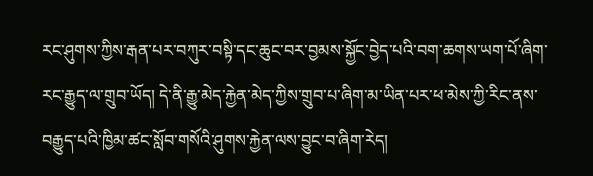རང་ཤུགས་ཀྱིས་རྒན་པར་བཀུར་བསྟི་དང་ཆུང་བར་བྱམས་སྐྱོང་བྱེད་པའི་བག་ཆགས་ཡག་པོ་ཞིག་རང་རྒྱུད་ལ་གྲུབ་ཡོད། དེ་ནི་རྒྱུ་མེད་རྐྱེན་མེད་ཀྱིས་གྲུབ་པ་ཞིག་མ་ཡིན་པར་ཕ་མེས་ཀྱི་རིང་ནས་བརྒྱུད་པའི་ཁྱིམ་ཚང་སློབ་གསོའི་ཤུགས་རྐྱེན་ལས་བྱུང་བ་ཞིག་རེད།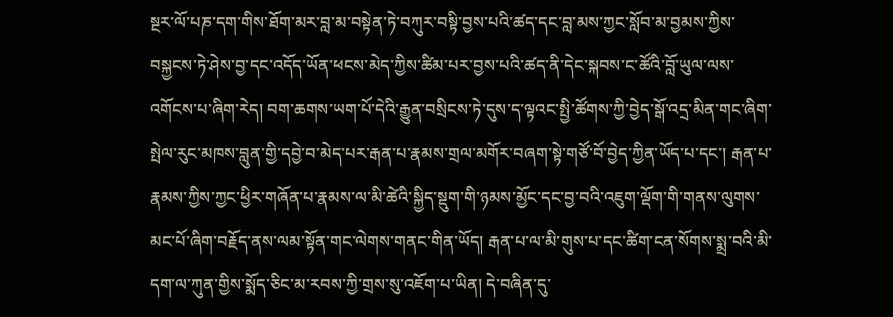སྔར་ལོ་པཎ་དག་གིས་ཐོག་མར་བླ་མ་བསྟེན་ཏེ་བཀུར་བསྟི་བྱས་པའི་ཚད་དང་བླ་མས་ཀྱང་སློབ་མ་བྱམས་ཀྱིས་བསྐྱངས་ཏེ་ཤེས་བྱ་དང་འདོད་ཡོན་ཕངས་མེད་ཀྱིས་ཚིམ་པར་བྱས་པའི་ཚད་ནི་དེང་སྐབས་ང་ཚོའི་བློ་ཡུལ་ལས་འགོངས་པ་ཞིག་རེད། བག་ཆགས་ཡག་པོ་དེའི་རྒྱུན་བསྲིངས་ཏེ་དུས་ད་ལྟའང་སྤྱི་ཚོགས་ཀྱི་བྱེད་སྒོ་འདྲ་མིན་གང་ཞིག་སྤེལ་རུང་མཁས་བླུན་གྱི་དབྱེ་བ་མེད་པར་རྒན་པ་རྣམས་གྲལ་མགོར་བཞག་སྟེ་གཙོ་བོ་བྱེད་ཀྱིན་ཡོད་པ་དང་། རྒན་པ་རྣམས་ཀྱིས་ཀྱང་ཕྱིར་གཞོན་པ་རྣམས་ལ་མི་ཚེའི་སྐྱིད་སྡུག་གི་ཉམས་མྱོང་དང་བྱ་བའི་འཇུག་ལྡོག་གི་གནས་ལུགས་མང་པོ་ཞིག་བརྗོད་ནས་ལམ་སྟོན་གང་ལེགས་གནང་གིན་ཡོད། རྒན་པ་ལ་མི་གུས་པ་དང་ཚིག་ངན་སོགས་སྨྲ་བའི་མི་དག་ལ་ཀུན་གྱིས་སྨོད་ཅིང་མ་རབས་ཀྱི་གྲས་སུ་འཇོག་པ་ཡིན། དེ་བཞིན་དུ་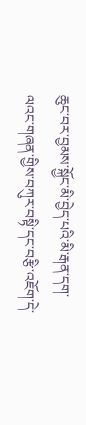ཆུང་བར་བྱམས་སྐྱོང་མི་བྱེད་པའི་མི་རྒན་དག་ལའང་གཞན་གྱིས་བཀུར་བསྟི་དང་བརྩི་འཇོག་དེ་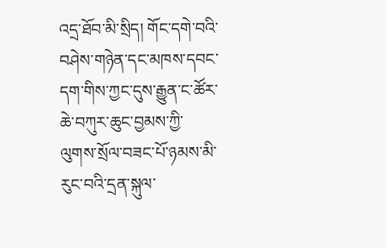འདྲ་ཐོབ་མི་སྲིད། གོང་དགེ་བའི་བཤེས་གཉེན་དང་མཁས་དབང་དག་གིས་ཀྱང་དུས་རྒྱུན་ང་ཚོར་ཆེ་བཀུར་ཆུང་བྱམས་ཀྱི་ལུགས་སྲོལ་བཟང་པོ་ཉམས་མི་རུང་བའི་དྲན་སྐུལ་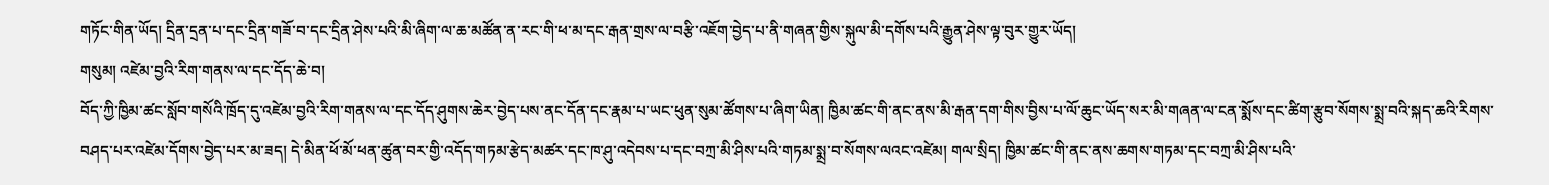གཏོང་གིན་ཡོད། དྲིན་དྲན་པ་དང་དྲིན་གཟོ་བ་དང་དྲིན་ཤེས་པའི་མི་ཞིག་ལ་ཆ་མཚོན་ན་རང་གི་ཕ་མ་དང་རྒན་གྲས་ལ་བརྩི་འཇོག་བྱེད་པ་ནི་གཞན་གྱིས་སྐུལ་མི་དགོས་པའི་རྒྱུན་ཤེས་ལྟ་བུར་གྱུར་ཡོད།
གསུམ། འཛེམ་བྱའི་རིག་གནས་ལ་དང་དོད་ཆེ་བ།
བོད་ཀྱི་ཁྱིམ་ཚང་སློབ་གསོའི་ཁྲོད་དུ་འཛེམ་བྱའི་རིག་གནས་ལ་དང་དོད་ཤུགས་ཆེར་བྱེད་པས་ནང་དོན་དང་རྣམ་པ་ཡང་ཕུན་སུམ་ཚོགས་པ་ཞིག་ཡིན། ཁྱིམ་ཚང་གི་ནང་ནས་མི་རྒན་དག་གིས་བྱིས་པ་ལོ་ཆུང་ཡོད་སར་མི་གཞན་ལ་ངན་སྨོས་དང་ཚིག་རྩུབ་སོགས་སྨྲ་བའི་སྐད་ཆའི་རིགས་བཤད་པར་འཛེམ་དོགས་བྱེད་པར་མ་ཟད། དེ་མིན་ཕོ་མོ་ཕན་ཚུན་བར་གྱི་འདོད་གཏམ་རྩེད་མཚར་དང་ཁ་ཤུ་འདེབས་པ་དང་བཀྲ་མི་ཤིས་པའི་གཏམ་སྨྲ་བ་སོགས་ལའང་འཛེམ། གལ་སྲིད། ཁྱིམ་ཚང་གི་ནང་ནས་ཆགས་གཏམ་དང་བཀྲ་མི་ཤིས་པའི་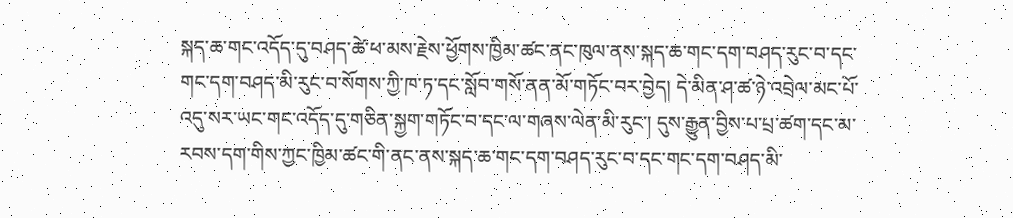སྐད་ཆ་གང་འདོད་དུ་བཤད་ཚེ་ཕ་མས་རྗེས་ཕྱོགས་ཁྱིམ་ཚང་ནང་ཁུལ་ནས་སྐད་ཆ་གང་དག་བཤད་རུང་བ་དང་གང་དག་བཤད་མི་རུང་བ་སོགས་ཀྱི་ཁ་ཏ་དང་སློབ་གསོ་ནན་མོ་གཏོང་བར་བྱེད། དེ་མིན་ཤ་ཚ་ཉེ་འབྲེལ་མང་པོ་འདུ་སར་ཡང་གང་འདོད་དུ་གཅིན་སྐྱག་གཏོང་བ་དང་ལ་གཞས་ལེན་མི་རུང་། དུས་རྒྱུན་བྱིས་པ་པྲ་ཚག་དང་མ་རབས་དག་གིས་ཀྱང་ཁྱིམ་ཚང་གི་ནང་ནས་སྐད་ཆ་གང་དག་བཤད་རུང་བ་དང་གང་དག་བཤད་མི་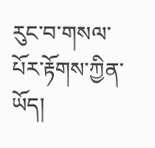རུང་བ་གསལ་པོར་རྟོགས་ཀྱིན་ཡོད།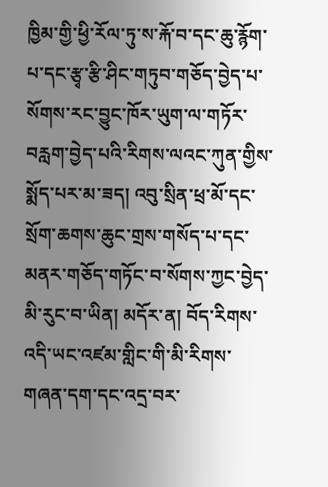ཁྱིམ་གྱི་ཕྱི་རོལ་ཏུ་ས་རྐོ་བ་དང་ཆུ་རྙོག་པ་དང་རྩྭ་རྩི་ཤིང་གཏུབ་གཅོད་བྱེད་པ་སོགས་རང་བྱུང་ཁོར་ཡུག་ལ་གཏོར་བརླག་བྱེད་པའི་རིགས་ལའང་ཀུན་གྱིས་སྨོད་པར་མ་ཟད། འབུ་སྲིན་ཕྲ་མོ་དང་སྲོག་ཆགས་ཆུང་གྲས་གསོད་པ་དང་མནར་གཅོད་གཏོང་བ་སོགས་ཀྱང་བྱེད་མི་རུང་བ་ཡིན། མདོར་ན། བོད་རིགས་འདི་ཡང་འཛམ་གླིང་གི་མི་རིགས་གཞན་དག་དང་འདྲ་བར་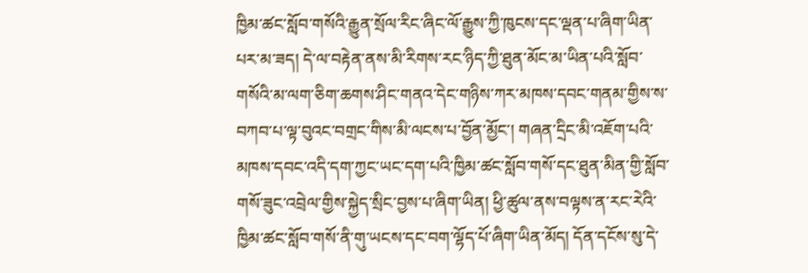ཁྱིམ་ཚང་སློབ་གསོའི་རྒྱུན་སྲོལ་རིང་ཞིང་ལོ་རྒྱུས་ཀྱི་ཁུངས་དང་ལྡན་པ་ཞིག་ཡིན་པར་མ་ཟད། དེ་ལ་བརྟེན་ནས་མི་རིགས་རང་ཉིད་ཀྱི་ཐུན་མོང་མ་ཡིན་པའི་སློབ་གསོའི་མ་ལག་ཅིག་ཆགས་ཤིང་གནའ་དེང་གཉིས་ཀར་མཁས་དབང་གནམ་གྱིས་ས་བཀབ་པ་ལྟ་བུའང་བགྲང་གིས་མི་ལངས་པ་བྱོན་མྱོང་། གཞན་དྲིང་མི་འཇོག་པའི་མཁས་དབང་འདི་དག་ཀྱང་ཡང་དག་པའི་ཁྱིམ་ཚང་སློབ་གསོ་དང་ཐུན་མིན་གྱི་སློབ་གསོ་ཟུང་འབྲེལ་གྱིས་སྐྱེད་སྲིང་བྱས་པ་ཞིག་ཡིན། ཕྱི་ཚུལ་ནས་བལྟས་ན་རང་རེའི་ཁྱིམ་ཚང་སློབ་གསོ་ནི་གུ་ཡངས་དང་བག་ལྷོད་པོ་ཞིག་ཡིན་མོད། དོན་དངོས་སུ་དེ་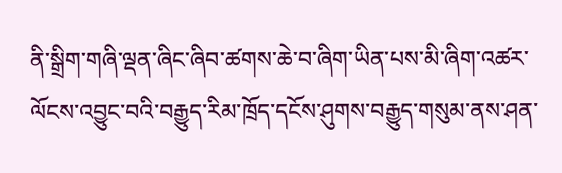ནི་སྒྲིག་གཞི་ལྡན་ཞིང་ཞིབ་ཚགས་ཆེ་བ་ཞིག་ཡིན་པས་མི་ཞིག་འཚར་ལོངས་འབྱུང་བའི་བརྒྱུད་རིམ་ཁྲོད་དངོས་ཤུགས་བརྒྱུད་གསུམ་ནས་ཤན་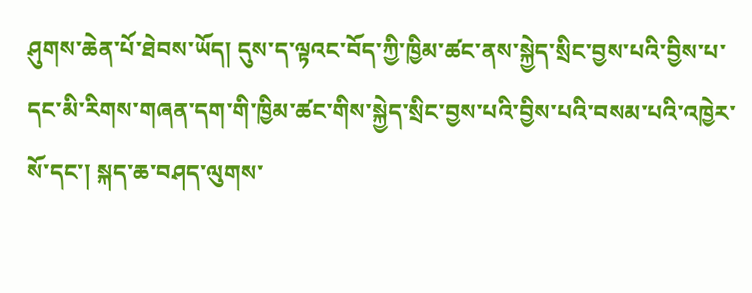ཤུགས་ཆེན་པོ་ཐེབས་ཡོད། དུས་ད་ལྟའང་བོད་ཀྱི་ཁྱིམ་ཚང་ནས་སྐྱེད་སྲིང་བྱས་པའི་བྱིས་པ་དང་མི་རིགས་གཞན་དག་གི་ཁྱིམ་ཚང་གིས་སྐྱེད་སྲིང་བྱས་པའི་བྱིས་པའི་བསམ་པའི་འཁྱེར་སོ་དང་། སྐད་ཆ་བཤད་ལུགས་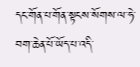དང་གོན་པ་གོན་སྟངས་སོགས་ལ་ཧེ་བག་ཆེན་པོ་ཡོད་པ་འདི་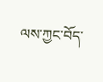ལས་ཀྱང་བོད་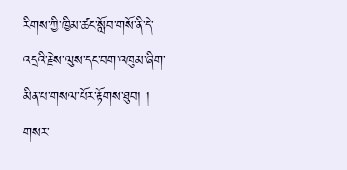རིགས་ཀྱི་ཁྱིམ་ཚང་སློབ་གསོ་ནི་དེ་འདྲའི་རྗེས་ལུས་དང་བག་འཁུམ་ཞིག་མིན་པ་གསལ་པོར་རྟོགས་ཐུབ། །
གསར་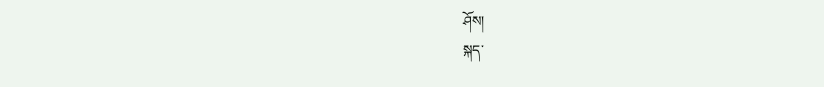ཤོས།
སྐད་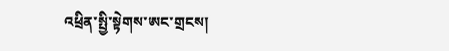འཕྲིན་སྤྱི་སྟེགས་ཨང་གྲངས།